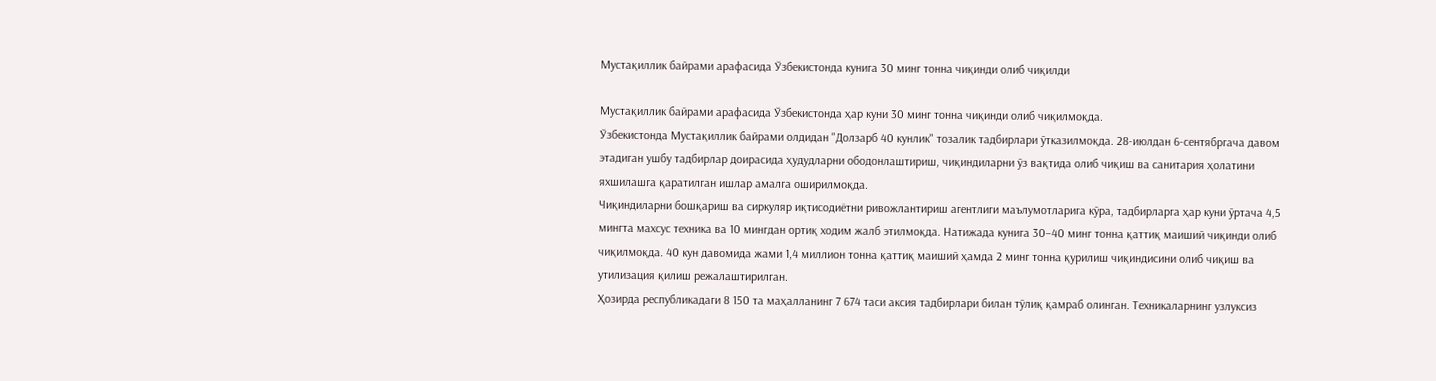Мустақиллик байрами арафасида Ўзбекистонда кунига 30 минг тонна чиқинди олиб чиқилди

Мустақиллик байрами арафасида Ўзбекистонда ҳар куни 30 минг тонна чиқинди олиб чиқилмоқда.
Ўзбекистонда Мустақиллик байрами олдидан "Долзарб 40 кунлик" тозалик тадбирлари ўтказилмоқда. 28-июлдан 6-сентябргача давом этадиган ушбу тадбирлар доирасида ҳудудларни ободонлаштириш, чиқиндиларни ўз вақтида олиб чиқиш ва санитария ҳолатини яхшилашга қаратилган ишлар амалга оширилмоқда.
Чиқиндиларни бошқариш ва сиркуляр иқтисодиётни ривожлантириш агентлиги маълумотларига кўра, тадбирларга ҳар куни ўртача 4,5 мингта махсус техника ва 10 мингдан ортиқ ходим жалб этилмоқда. Натижада кунига 30–40 минг тонна қаттиқ маиший чиқинди олиб чиқилмоқда. 40 кун давомида жами 1,4 миллион тонна қаттиқ маиший ҳамда 2 минг тонна қурилиш чиқиндисини олиб чиқиш ва утилизация қилиш режалаштирилган.
Ҳозирда республикадаги 8 150 та маҳалланинг 7 674 таси аксия тадбирлари билан тўлиқ қамраб олинган. Техникаларнинг узлуксиз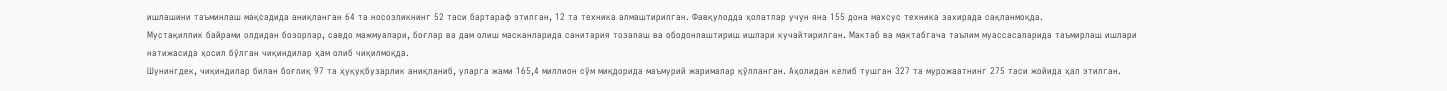ишлашини таъминлаш мақсадида аниқланган 64 та носозликнинг 52 таси бартараф этилган, 12 та техника алмаштирилган. Фавқулодда ҳолатлар учун яна 155 дона махсус техника захирада сақланмоқда.
Мустақиллик байрами олдидан бозорлар, савдо мажмуалари, боғлар ва дам олиш масканларида санитария тозалаш ва ободонлаштириш ишлари кучайтирилган. Мактаб ва мактабгача таълим муассасаларида таъмирлаш ишлари натижасида ҳосил бўлган чиқиндилар ҳам олиб чиқилмоқда.
Шунингдек, чиқиндилар билан боғлиқ 97 та ҳуқуқбузарлик аниқланиб, уларга жами 165,4 миллион сўм миқдорида маъмурий жарималар қўлланган. Аҳолидан келиб тушган 327 та мурожаатнинг 275 таси жойида ҳал этилган.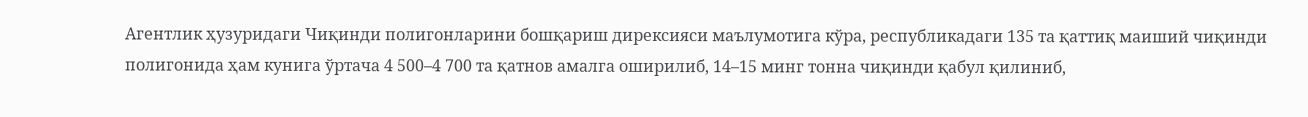Агентлик ҳузуридаги Чиқинди полигонларини бошқариш дирексияси маълумотига кўра, республикадаги 135 та қаттиқ маиший чиқинди полигонида ҳам кунига ўртача 4 500–4 700 та қатнов амалга оширилиб, 14–15 минг тонна чиқинди қабул қилиниб,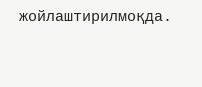жойлаштирилмоқда.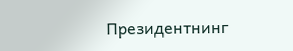Президентнинг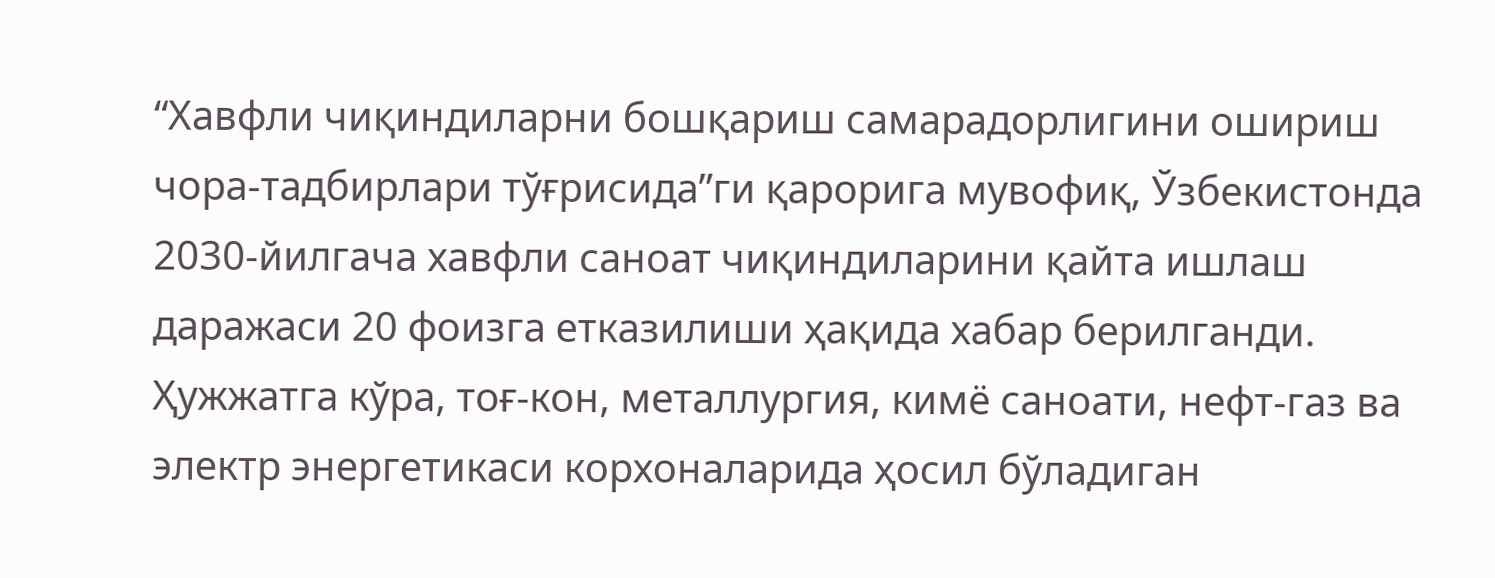“Хавфли чиқиндиларни бошқариш самарадорлигини ошириш чора-тадбирлари тўғрисида”ги қарорига мувофиқ, Ўзбекистонда 2030-йилгача хавфли саноат чиқиндиларини қайта ишлаш даражаси 20 фоизга етказилиши ҳақида хабар берилганди.
Ҳужжатга кўра, тоғ-кон, металлургия, кимё саноати, нефт-газ ва электр энергетикаси корхоналарида ҳосил бўладиган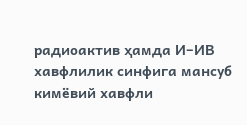радиоактив ҳамда И–ИВ хавфлилик синфига мансуб кимёвий хавфли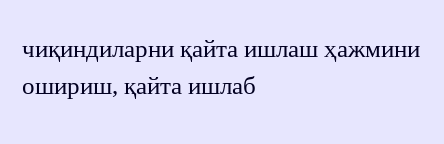чиқиндиларни қайта ишлаш ҳажмини ошириш, қайта ишлаб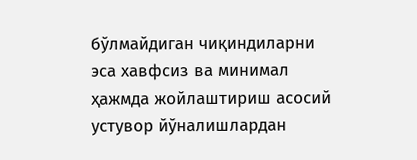бўлмайдиган чиқиндиларни эса хавфсиз ва минимал ҳажмда жойлаштириш асосий устувор йўналишлардан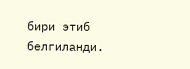бири этиб белгиланди.